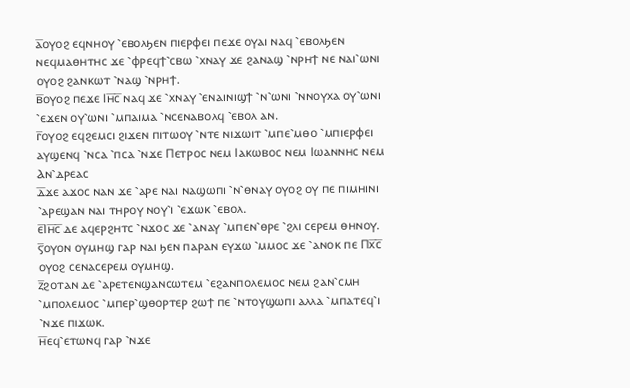ⲁ̅ⲟⲩⲟϩ ⲉϥⲛⲏⲟⲩ ⳿ⲉⲃⲟⲗϧⲉⲛ ⲡⲓⲉⲣⲫⲉⲓ ⲡⲉϫⲉ ⲟⲩⲁⲓ ⲛⲁϥ ⳿ⲉⲃⲟⲗϧⲉⲛ ⲛⲉϥⲙⲁⲑⲏⲧⲏⲥ ϫⲉ ⳿ⲫⲣⲉϥϯ⳿ⲥⲃⲱ ⳿ⲭⲛⲁⲩ ϫⲉ ϩⲁⲛⲁϣ ⳿ⲛⲣⲏϯ ⲛⲉ ⲛⲁⲓ⳿ⲱⲛⲓ ⲟⲩⲟϩ ϩⲁⲛⲕⲱⲧ ⳿ⲛⲁϣ ⳿ⲛⲣⲏϯ.
ⲃ̅ⲟⲩⲟϩ ⲡⲉϫⲉ Ⲓⲏ̅ⲥ̅ ⲛⲁϥ ϫⲉ ⳿ⲭⲛⲁⲩ ⳿ⲉⲛⲁⲓⲛⲓϣϯ ⳿ⲛ⳿ⲱⲛⲓ ⳿ⲛⲛⲟⲩⲭⲁ ⲟⲩ⳿ⲱⲛⲓ ⳿ⲉϫⲉⲛ ⲟⲩ⳿ⲱⲛⲓ ⳿ⲙⲡⲁⲓⲙⲁ ⳿ⲛⲥⲉⲛⲁⲃⲟⲗϥ ⳿ⲉⲃⲟⲗ ⲁⲛ.
ⲅ̅ⲟⲩⲟϩ ⲉϥϩⲉⲙⲥⲓ ϩⲓϫⲉⲛ ⲡⲓⲧⲱⲟⲩ ⳿ⲛⲧⲉ ⲛⲓϫⲱⲓⲧ ⳿ⲙⲡⲉ⳿ⲙⲑⲟ ⳿ⲙⲡⲓⲉⲣⲫⲉⲓ ⲁⲩϣⲉⲛϥ ⳿ⲛⲥⲁ ⳿ⲡⲥⲁ ⳿ⲛϫⲉ Ⲡⲉⲧⲣⲟⲥ ⲛⲉⲙ Ⲓⲁⲕⲱⲃⲟⲥ ⲛⲉⲙ Ⲓⲱⲁⲛⲛⲏⲥ ⲛⲉⲙ Ⲁⲛ⳿ⲇⲣⲉⲁⲥ
ⲇ̅ϫⲉ ⲁϫⲟⲥ ⲛⲁⲛ ϫⲉ ⳿ⲁⲣⲉ ⲛⲁⲓ ⲛⲁϣⲱⲡⲓ ⳿ⲛ⳿ⲑⲛⲁⲩ ⲟⲩⲟϩ ⲟⲩ ⲡⲉ ⲡⲓⲙⲏⲓⲛⲓ ⳿ⲁⲣⲉϣⲁⲛ ⲛⲁⲓ ⲧⲏⲣⲟⲩ ⲛⲟⲩ⳿ⲓ ⳿ⲉϫⲱⲕ ⳿ⲉⲃⲟⲗ.
ⲉ̅Ⲓⲏ̅ⲥ̅ ⲇⲉ ⲁϥⲉⲣϩⲏⲧⲥ ⳿ⲛϫⲟⲥ ϫⲉ ⳿ⲁⲛⲁⲩ ⳿ⲙⲡⲉⲛ⳿ⲑⲣⲉ ⳿ϩⲗⲓ ⲥⲉⲣⲉⲙ ⲑⲏⲛⲟⲩ.
ⲋ̅ⲟⲩⲟⲛ ⲟⲩⲙⲏϣ ⲅⲁⲣ ⲛⲁⲓ ϧⲉⲛ ⲡⲁⲣⲁⲛ ⲉⲩϫⲱ ⳿ⲙⲙⲟⲥ ϫⲉ ⳿ⲁⲛⲟⲕ ⲡⲉ Ⲡⲭ̅ⲥ̅ ⲟⲩⲟϩ ⲥⲉⲛⲁⲥⲉⲣⲉⲙ ⲟⲩⲙⲏϣ.
ⲍ̅ϩⲟⲧⲁⲛ ⲇⲉ ⳿ⲁⲣⲉⲧⲉⲛϣⲁⲛⲥⲱⲧⲉⲙ ⳿ⲉϩⲁⲛⲡⲟⲗⲉⲙⲟⲥ ⲛⲉⲙ ϩⲁⲛ⳿ⲥⲙⲏ ⳿ⲙⲡⲟⲗⲉⲙⲟⲥ ⳿ⲙⲡⲉⲣ⳿ϣⲑⲟⲣⲧⲉⲣ ϩⲱϯ ⲡⲉ ⳿ⲛⲧⲟⲩϣⲱⲡⲓ ⲁⲗⲗⲁ ⳿ⲙⲡⲁⲧⲉϥ⳿ⲓ ⳿ⲛϫⲉ ⲡⲓϫⲱⲕ.
ⲏ̅ⲉϥ⳿ⲉⲧⲱⲛϥ ⲅⲁⲣ ⳿ⲛϫⲉ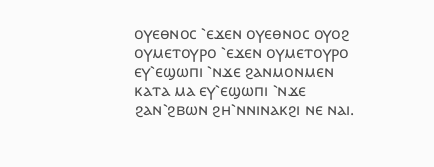ⲟⲩⲉⲑⲛⲟⲥ ⳿ⲉϫⲉⲛ ⲟⲩⲉⲑⲛⲟⲥ ⲟⲩⲟϩ ⲟⲩⲙⲉⲧⲟⲩⲣⲟ ⳿ⲉϫⲉⲛ ⲟⲩⲙⲉⲧⲟⲩⲣⲟ ⲉⲩ⳿ⲉϣⲱⲡⲓ ⳿ⲛϫⲉ ϩⲁⲛⲙⲟⲛⲙⲉⲛ ⲕⲁⲧⲁ ⲙⲁ ⲉⲩ⳿ⲉϣⲱⲡⲓ ⳿ⲛϫⲉ ϩⲁⲛ⳿ϩⲃⲱⲛ ϩⲏ⳿ⲛⲛⲓⲛⲁⲕϩⲓ ⲛⲉ ⲛⲁⲓ.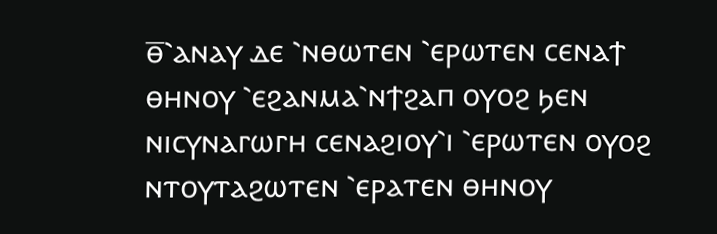ⲑ̅⳿ⲁⲛⲁⲩ ⲇⲉ ⳿ⲛⲑⲱⲧⲉⲛ ⳿ⲉⲣⲱⲧⲉⲛ ⲥⲉⲛⲁϯ ⲑⲏⲛⲟⲩ ⳿ⲉϩⲁⲛⲙⲁ⳿ⲛϯϩⲁⲡ ⲟⲩⲟϩ ϧⲉⲛ ⲛⲓⲥⲩⲛⲁⲅⲱⲅⲏ ⲥⲉⲛⲁϩⲓⲟⲩ⳿ⲓ ⳿ⲉⲣⲱⲧⲉⲛ ⲟⲩⲟϩ ⲛⲧⲟⲩⲧⲁϩⲱⲧⲉⲛ ⳿ⲉⲣⲁⲧⲉⲛ ⲑⲏⲛⲟⲩ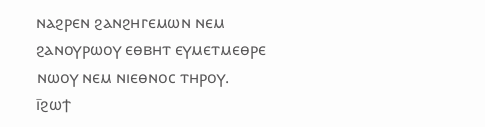ⲛⲁϩⲣⲉⲛ ϩⲁⲛϩⲏⲅⲉⲙⲱⲛ ⲛⲉⲙ ϩⲁⲛⲟⲩⲣⲱⲟⲩ ⲉⲑⲃⲏⲧ ⲉⲩⲙⲉⲧⲙⲉⲑⲣⲉ ⲛⲱⲟⲩ ⲛⲉⲙ ⲛⲓⲉⲑⲛⲟⲥ ⲧⲏⲣⲟⲩ.
ⲓ̅ϩⲱϯ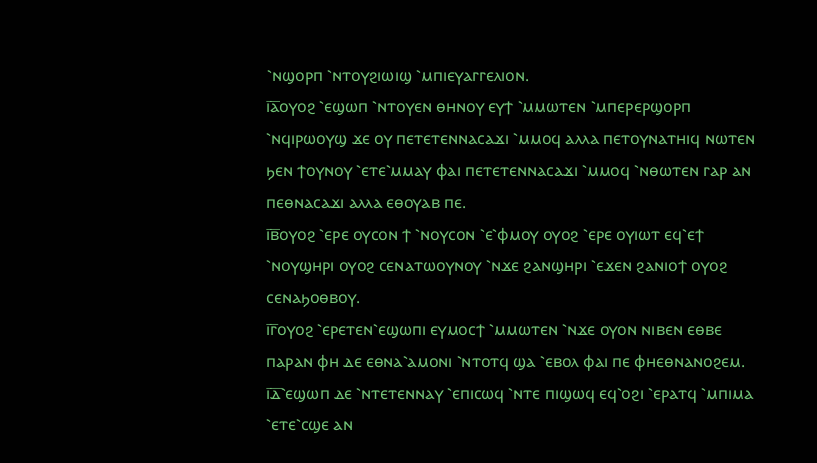⳿ⲛϣⲟⲣⲡ ⳿ⲛⲧⲟⲩϩⲓⲱⲓϣ ⳿ⲙⲡⲓⲉⲩⲁⲅⲅⲉⲗⲓⲟⲛ.
ⲓ̅ⲁ̅ⲟⲩⲟϩ ⳿ⲉϣⲱⲡ ⳿ⲛⲧⲟⲩⲉⲛ ⲑⲏⲛⲟⲩ ⲉⲩϯ ⳿ⲙⲙⲱⲧⲉⲛ ⳿ⲙⲡⲉⲣⲉⲣϣⲟⲣⲡ ⳿ⲛϥⲓⲣⲱⲟⲩϣ ϫⲉ ⲟⲩ ⲡⲉⲧⲉⲧⲉⲛⲛⲁⲥⲁϫⲓ ⳿ⲙⲙⲟϥ ⲁⲗⲗⲁ ⲡⲉⲧⲟⲩⲛⲁⲧⲏⲓϥ ⲛⲱⲧⲉⲛ ϧⲉⲛ ϯⲟⲩⲛⲟⲩ ⳿ⲉⲧⲉ⳿ⲙⲙⲁⲩ ⲫⲁⲓ ⲡⲉⲧⲉⲧⲉⲛⲛⲁⲥⲁϫⲓ ⳿ⲙⲙⲟϥ ⳿ⲛⲑⲱⲧⲉⲛ ⲅⲁⲣ ⲁⲛ ⲡⲉⲑⲛⲁⲥⲁϫⲓ ⲁⲗⲗⲁ ⲉⲑⲟⲩⲁⲃ ⲡⲉ.
ⲓ̅ⲃ̅ⲟⲩⲟϩ ⳿ⲉⲣⲉ ⲟⲩⲥⲟⲛ ϯ ⳿ⲛⲟⲩⲥⲟⲛ ⳿ⲉ⳿ⲫⲙⲟⲩ ⲟⲩⲟϩ ⳿ⲉⲣⲉ ⲟⲩⲓⲱⲧ ⲉϥ⳿ⲉϯ ⳿ⲛⲟⲩϣⲏⲣⲓ ⲟⲩⲟϩ ⲥⲉⲛⲁⲧⲱⲟⲩⲛⲟⲩ ⳿ⲛϫⲉ ϩⲁⲛϣⲏⲣⲓ ⳿ⲉϫⲉⲛ ϩⲁⲛⲓⲟϯ ⲟⲩⲟϩ ⲥⲉⲛⲁϧⲟⲑⲃⲟⲩ.
ⲓ̅ⲅ̅ⲟⲩⲟϩ ⳿ⲉⲣⲉⲧⲉⲛ⳿ⲉϣⲱⲡⲓ ⲉⲩⲙⲟⲥϯ ⳿ⲙⲙⲱⲧⲉⲛ ⳿ⲛϫⲉ ⲟⲩⲟⲛ ⲛⲓⲃⲉⲛ ⲉⲑⲃⲉ ⲡⲁⲣⲁⲛ ⲫⲏ ⲇⲉ ⲉⲑⲛⲁ⳿ⲁⲙⲟⲛⲓ ⳿ⲛⲧⲟⲧϥ ϣⲁ ⳿ⲉⲃⲟⲗ ⲫⲁⲓ ⲡⲉ ⲫⲏⲉⲑⲛⲁⲛⲟϩⲉⲙ.
ⲓ̅ⲇ̅⳿ⲉϣⲱⲡ ⲇⲉ ⳿ⲛⲧⲉⲧⲉⲛⲛⲁⲩ ⳿ⲉⲡⲓⲥⲱϥ ⳿ⲛⲧⲉ ⲡⲓϣⲱϥ ⲉϥ⳿ⲟϩⲓ ⳿ⲉⲣⲁⲧϥ ⳿ⲙⲡⲓⲙⲁ ⳿ⲉⲧⲉ⳿ⲥϣⲉ ⲁⲛ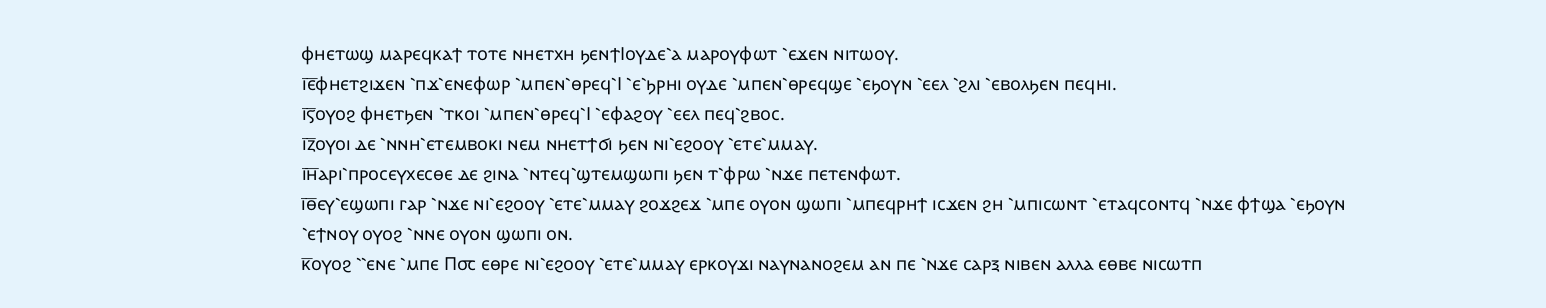ⲫⲏⲉⲧⲱϣ ⲙⲁⲣⲉϥⲕⲁϯ ⲧⲟⲧⲉ ⲛⲏⲉⲧⲭⲏ ϧⲉⲛϯⲒⲟⲩⲇⲉ⳿ⲁ ⲙⲁⲣⲟⲩⲫⲱⲧ ⳿ⲉϫⲉⲛ ⲛⲓⲧⲱⲟⲩ.
ⲓ̅ⲉ̅ⲫⲏⲉⲧϩⲓϫⲉⲛ ⳿ⲡϫ⳿ⲉⲛⲉⲫⲱⲣ ⳿ⲙⲡⲉⲛ⳿ⲑⲣⲉϥ⳿Ⲓ ⳿ⲉ⳿ϧⲣⲏⲓ ⲟⲩⲇⲉ ⳿ⲙⲡⲉⲛ⳿ⲑⲣⲉϥϣⲉ ⳿ⲉϧⲟⲩⲛ ⳿ⲉⲉⲗ ⳿ϩⲗⲓ ⳿ⲉⲃⲟⲗϧⲉⲛ ⲡⲉϥⲏⲓ.
ⲓ̅ⲋ̅ⲟⲩⲟϩ ⲫⲏⲉⲧϧⲉⲛ ⳿ⲧⲕⲟⲓ ⳿ⲙⲡⲉⲛ⳿ⲑⲣⲉϥ⳿Ⲓ ⳿ⲉⲫⲁϩⲟⲩ ⳿ⲉⲉⲗ ⲡⲉϥ⳿ϩⲃⲟⲥ.
ⲓ̅ⲍ̅ⲟⲩⲟⲓ ⲇⲉ ⳿ⲛⲛⲏ⳿ⲉⲧⲉⲙⲃⲟⲕⲓ ⲛⲉⲙ ⲛⲏⲉⲧϯϭⲓ ϧⲉⲛ ⲛⲓ⳿ⲉϩⲟⲟⲩ ⳿ⲉⲧⲉ⳿ⲙⲙⲁⲩ.
ⲓ̅ⲏ̅ⲁⲣⲓ⳿ⲡⲣⲟⲥⲉⲩⲭⲉⲥⲑⲉ ⲇⲉ ϩⲓⲛⲁ ⳿ⲛⲧⲉϥ⳿ϣⲧⲉⲙϣⲱⲡⲓ ϧⲉⲛ ⲧ⳿ⲫⲣⲱ ⳿ⲛϫⲉ ⲡⲉⲧⲉⲛⲫⲱⲧ.
ⲓ̅ⲑ̅ⲉⲩ⳿ⲉϣⲱⲡⲓ ⲅⲁⲣ ⳿ⲛϫⲉ ⲛⲓ⳿ⲉϩⲟⲟⲩ ⳿ⲉⲧⲉ⳿ⲙⲙⲁⲩ ϩⲟϫϩⲉϫ ⳿ⲙⲡⲉ ⲟⲩⲟⲛ ϣⲱⲡⲓ ⳿ⲙⲡⲉϥⲣⲏϯ ⲓⲥϫⲉⲛ ϩⲏ ⳿ⲙⲡⲓⲥⲱⲛⲧ ⳿ⲉⲧⲁϥⲥⲟⲛⲧϥ ⳿ⲛϫⲉ ⲫϯϣⲁ ⳿ⲉϧⲟⲩⲛ ⳿ⲉϯⲛⲟⲩ ⲟⲩⲟϩ ⳿ⲛⲛⲉ ⲟⲩⲟⲛ ϣⲱⲡⲓ ⲟⲛ.
ⲕ̅ⲟⲩⲟϩ ⳿⳿ⲉⲛⲉ ⳿ⲙⲡⲉ Ⲡ⳪ ⲉⲑⲣⲉ ⲛⲓ⳿ⲉϩⲟⲟⲩ ⳿ⲉⲧⲉ⳿ⲙⲙⲁⲩ ⲉⲣⲕⲟⲩϫⲓ ⲛⲁⲩⲛⲁⲛⲟϩⲉⲙ ⲁⲛ ⲡⲉ ⳿ⲛϫⲉ ⲥⲁⲣⲝ ⲛⲓⲃⲉⲛ ⲁⲗⲗⲁ ⲉⲑⲃⲉ ⲛⲓⲥⲱⲧⲡ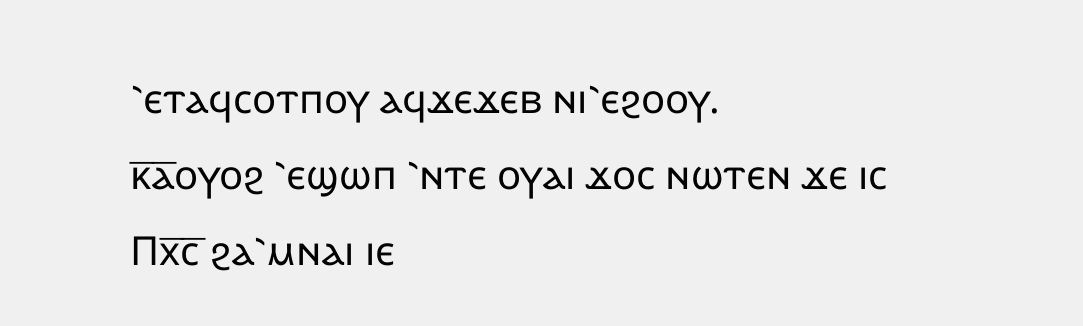⳿ⲉⲧⲁϥⲥⲟⲧⲡⲟⲩ ⲁϥϫⲉϫⲉⲃ ⲛⲓ⳿ⲉϩⲟⲟⲩ.
ⲕ̅ⲁ̅ⲟⲩⲟϩ ⳿ⲉϣⲱⲡ ⳿ⲛⲧⲉ ⲟⲩⲁⲓ ϫⲟⲥ ⲛⲱⲧⲉⲛ ϫⲉ ⲓⲥ Ⲡⲭ̅ⲥ̅ ϩⲁ⳿ⲙⲛⲁⲓ ⲓⲉ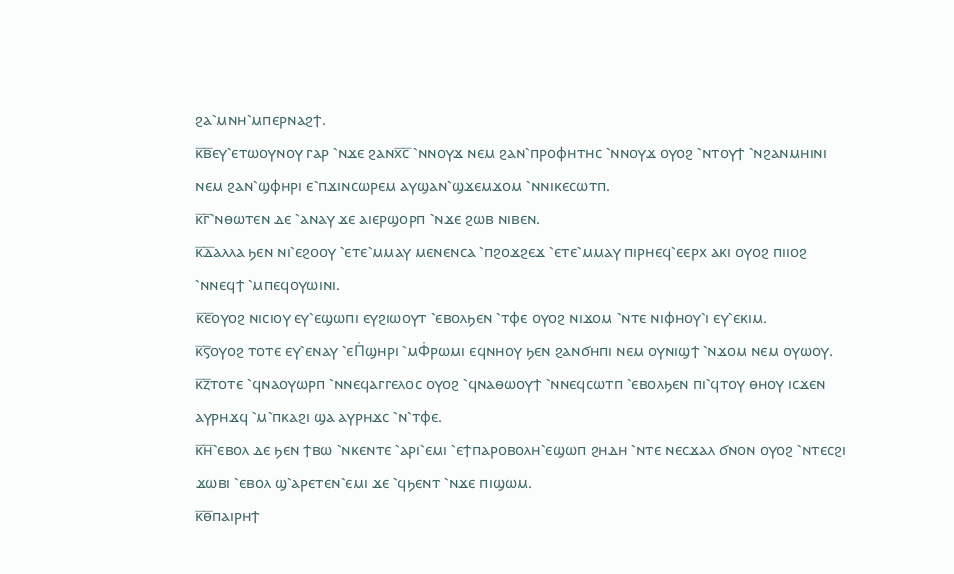ϩⲁ⳿ⲙⲛⲏ⳿ⲙⲡⲉⲣⲛⲁϩϯ.
ⲕ̅ⲃ̅ⲉⲩ⳿ⲉⲧⲱⲟⲩⲛⲟⲩ ⲅⲁⲣ ⳿ⲛϫⲉ ϩⲁⲛⲭ̅ⲥ̅ ⳿ⲛⲛⲟⲩϫ ⲛⲉⲙ ϩⲁⲛ⳿ⲡⲣⲟⲫⲏⲧⲏⲥ ⳿ⲛⲛⲟⲩϫ ⲟⲩⲟϩ ⳿ⲛⲧⲟⲩϯ ⳿ⲛϩⲁⲛⲙⲏⲓⲛⲓ ⲛⲉⲙ ϩⲁⲛ⳿ϣⲫⲏⲣⲓ ⲉ⳿ⲡϫⲓⲛⲥⲱⲣⲉⲙ ⲁⲩϣⲁⲛ⳿ϣϫⲉⲙϫⲟⲙ ⳿ⲛⲛⲓⲕⲉⲥⲱⲧⲡ.
ⲕ̅ⲅ̅⳿ⲛⲑⲱⲧⲉⲛ ⲇⲉ ⳿ⲁⲛⲁⲩ ϫⲉ ⲁⲓⲉⲣϣⲟⲣⲡ ⳿ⲛϫⲉ ϩⲱⲃ ⲛⲓⲃⲉⲛ.
ⲕ̅ⲇ̅ⲁⲗⲗⲁ ϧⲉⲛ ⲛⲓ⳿ⲉϩⲟⲟⲩ ⳿ⲉⲧⲉ⳿ⲙⲙⲁⲩ ⲙⲉⲛⲉⲛⲥⲁ ⳿ⲡϩⲟϫϩⲉϫ ⳿ⲉⲧⲉ⳿ⲙⲙⲁⲩ ⲡⲓⲣⲏⲉϥ⳿ⲉⲉⲣⲭ ⲁⲕⲓ ⲟⲩⲟϩ ⲡⲓⲓⲟϩ ⳿ⲛⲛⲉϥϯ ⳿ⲙⲡⲉϥⲟⲩⲱⲓⲛⲓ.
ⲕ̅ⲉ̅ⲟⲩⲟϩ ⲛⲓⲥⲓⲟⲩ ⲉⲩ⳿ⲉϣⲱⲡⲓ ⲉⲩϩⲓⲱⲟⲩⲧ ⳿ⲉⲃⲟⲗϧⲉⲛ ⳿ⲧⲫⲉ ⲟⲩⲟϩ ⲛⲓϫⲟⲙ ⳿ⲛⲧⲉ ⲛⲓⲫⲏⲟⲩ⳿ⲓ ⲉⲩ⳿ⲉⲕⲓⲙ.
ⲕ̅ⲋ̅ⲟⲩⲟϩ ⲧⲟⲧⲉ ⲉⲩ⳿ⲉⲛⲁⲩ ⳿ⲉⲠ̇ϣⲏⲣⲓ ⳿ⲙⲪ̇ⲣⲱⲙⲓ ⲉϥⲛⲏⲟⲩ ϧⲉⲛ ϩⲁⲛϭⲏⲡⲓ ⲛⲉⲙ ⲟⲩⲛⲓϣϯ ⳿ⲛϫⲟⲙ ⲛⲉⲙ ⲟⲩⲱⲟⲩ.
ⲕ̅ⲍ̅ⲧⲟⲧⲉ ⳿ϥⲛⲁⲟⲩⲱⲣⲡ ⳿ⲛⲛⲉϥⲁⲅⲅⲉⲗⲟⲥ ⲟⲩⲟϩ ⳿ϥⲛⲁⲑⲱⲟⲩϯ ⳿ⲛⲛⲉϥⲥⲱⲧⲡ ⳿ⲉⲃⲟⲗϧⲉⲛ ⲡⲓ⳿ϥⲧⲟⲩ ⲑⲏⲟⲩ ⲓⲥϫⲉⲛ ⲁⲩⲣⲏϫϥ ⳿ⲙ⳿ⲡⲕⲁϩⲓ ϣⲁ ⲁⲩⲣⲏϫⲥ ⳿ⲛ⳿ⲧⲫⲉ.
ⲕ̅ⲏ̅⳿ⲉⲃⲟⲗ ⲇⲉ ϧⲉⲛ ϯⲃⲱ ⳿ⲛⲕⲉⲛⲧⲉ ⳿ⲁⲣⲓ⳿ⲉⲙⲓ ⳿ⲉϯⲡⲁⲣⲟⲃⲟⲗⲏ⳿ⲉϣⲱⲡ ϩⲏⲇⲏ ⳿ⲛⲧⲉ ⲛⲉⲥϫⲁⲗ ϭⲛⲟⲛ ⲟⲩⲟϩ ⳿ⲛⲧⲉⲥϩⲓ ϫⲱⲃⲓ ⳿ⲉⲃⲟⲗ ϣ⳿ⲁⲣⲉⲧⲉⲛ⳿ⲉⲙⲓ ϫⲉ ⳿ϥϧⲉⲛⲧ ⳿ⲛϫⲉ ⲡⲓϣⲱⲙ.
ⲕ̅ⲑ̅ⲡⲁⲓⲣⲏϯ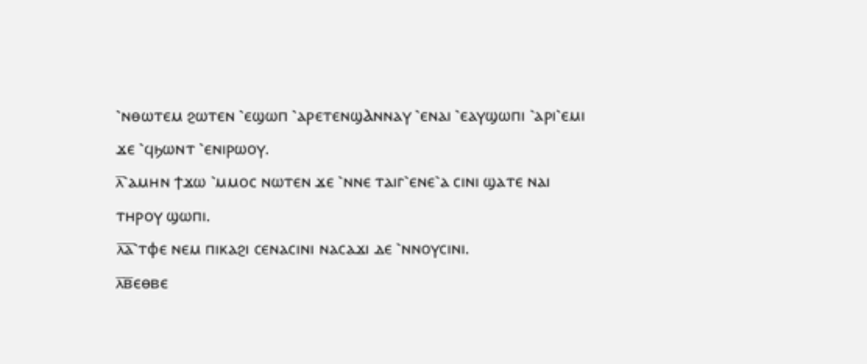⳿ⲛⲑⲱⲧⲉⲙ ϩⲱⲧⲉⲛ ⳿ⲉϣⲱⲡ ⳿ⲁⲣⲉⲧⲉⲛϣⲀⲛⲛⲁⲩ ⳿ⲉⲛⲁⲓ ⳿ⲉⲁⲩϣⲱⲡⲓ ⳿ⲁⲣⲓ⳿ⲉⲙⲓ ϫⲉ ⳿ϥϧⲱⲛⲧ ⳿ⲉⲛⲓⲣⲱⲟⲩ.
ⲗ̅⳿ⲁⲙⲏⲛ ϯϫⲱ ⳿ⲙⲙⲟⲥ ⲛⲱⲧⲉⲛ ϫⲉ ⳿ⲛⲛⲉ ⲧⲁⲓⲅ⳿ⲉⲛⲉ⳿ⲁ ⲥⲓⲛⲓ ϣⲁⲧⲉ ⲛⲁⲓ ⲧⲏⲣⲟⲩ ϣⲱⲡⲓ.
ⲗ̅ⲁ̅⳿ⲧⲫⲉ ⲛⲉⲙ ⲡⲓⲕⲁϩⲓ ⲥⲉⲛⲁⲥⲓⲛⲓ ⲛⲁⲥⲁϫⲓ ⲇⲉ ⳿ⲛⲛⲟⲩⲥⲓⲛⲓ.
ⲗ̅ⲃ̅ⲉⲑⲃⲉ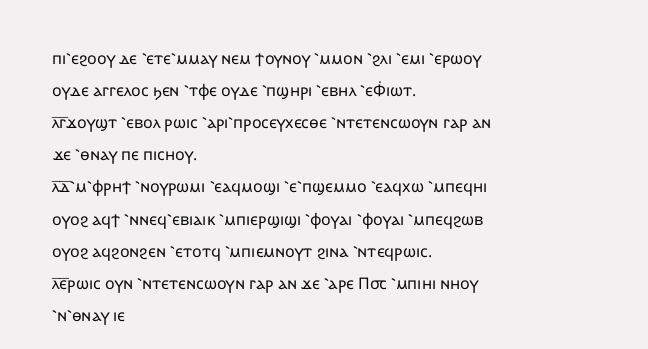ⲡⲓ⳿ⲉϩⲟⲟⲩ ⲇⲉ ⳿ⲉⲧⲉ⳿ⲙⲙⲁⲩ ⲛⲉⲙ ϯⲟⲩⲛⲟⲩ ⳿ⲙⲙⲟⲛ ⳿ϩⲗⲓ ⳿ⲉⲙⲓ ⳿ⲉⲣⲱⲟⲩ ⲟⲩⲇⲉ ⲁⲅⲅⲉⲗⲟⲥ ϧⲉⲛ ⳿ⲧⲫⲉ ⲟⲩⲇⲉ ⳿ⲡϣⲏⲣⲓ ⳿ⲉⲃⲏⲗ ⳿ⲉⲪ̇ⲓⲱⲧ.
ⲗ̅ⲅ̅ϫⲟⲩϣⲧ ⳿ⲉⲃⲟⲗ ⲣⲱⲓⲥ ⳿ⲁⲣⲓ⳿ⲡⲣⲟⲥⲉⲩⲭⲉⲥⲑⲉ ⳿ⲛⲧⲉⲧⲉⲛⲥⲱⲟⲩⲛ ⲅⲁⲣ ⲁⲛ ϫⲉ ⳿ⲑⲛⲁⲩ ⲡⲉ ⲡⲓⲥⲏⲟⲩ.
ⲗ̅ⲇ̅⳿ⲙ⳿ⲫⲣⲏϯ ⳿ⲛⲟⲩⲣⲱⲙⲓ ⳿ⲉⲁϥⲙⲟϣⲓ ⳿ⲉ⳿ⲡϣⲉⲙⲙⲟ ⳿ⲉⲁϥⲭⲱ ⳿ⲙⲡⲉϥⲏⲓ ⲟⲩⲟϩ ⲁϥϯ ⳿ⲛⲛⲉϥ⳿ⲉⲃⲓⲁⲓⲕ ⳿ⲙⲡⲓⲉⲣϣⲓϣⲓ ⳿ⲫⲟⲩⲁⲓ ⳿ⲫⲟⲩⲁⲓ ⳿ⲙⲡⲉϥϩⲱⲃ ⲟⲩⲟϩ ⲁϥϩⲟⲛϩⲉⲛ ⳿ⲉⲧⲟⲧϥ ⳿ⲙⲡⲓⲉⲙⲛⲟⲩⲧ ϩⲓⲛⲁ ⳿ⲛⲧⲉϥⲣⲱⲓⲥ.
ⲗ̅ⲉ̅ⲣⲱⲓⲥ ⲟⲩⲛ ⳿ⲛⲧⲉⲧⲉⲛⲥⲱⲟⲩⲛ ⲅⲁⲣ ⲁⲛ ϫⲉ ⳿ⲁⲣⲉ Ⲡ⳪ ⳿ⲙⲡⲓⲏⲓ ⲛⲏⲟⲩ ⳿ⲛ⳿ⲑⲛⲁⲩ ⲓⲉ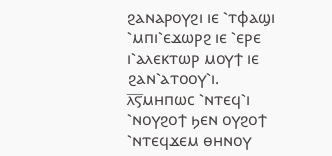ϩⲁⲛⲁⲣⲟⲩϩⲓ ⲓⲉ ⳿ⲧⲫⲁϣⲓ ⳿ⲙⲡⲓ⳿ⲉϫⲱⲣϩ ⲓⲉ ⳿ⲉⲣⲉ ⲓ⳿ⲁⲗⲉⲕⲧⲱⲣ ⲙⲟⲩϯ ⲓⲉ ϩⲁⲛ⳿ⲁⲧⲟⲟⲩ⳿ⲓ.
ⲗ̅ⲋ̅ⲙⲏⲡⲱⲥ ⳿ⲛⲧⲉϥ⳿ⲓ ⳿ⲛⲟⲩϩⲟϯ ϧⲉⲛ ⲟⲩϩⲟϯ ⳿ⲛⲧⲉϥϫⲉⲙ ⲑⲏⲛⲟⲩ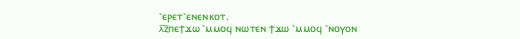⳿ⲉⲣⲉⲧ⳿ⲉⲛⲉⲛⲕⲟⲧ.
ⲗ̅ⲍ̅ⲡⲉϯϫⲱ ⳿ⲙⲙⲟϥ ⲛⲱⲧⲉⲛ ϯϫⲱ ⳿ⲙⲙⲟϥ ⳿ⲛⲟⲩⲟⲛ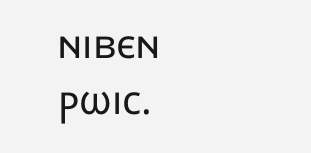ⲛⲓⲃⲉⲛ ⲣⲱⲓⲥ.